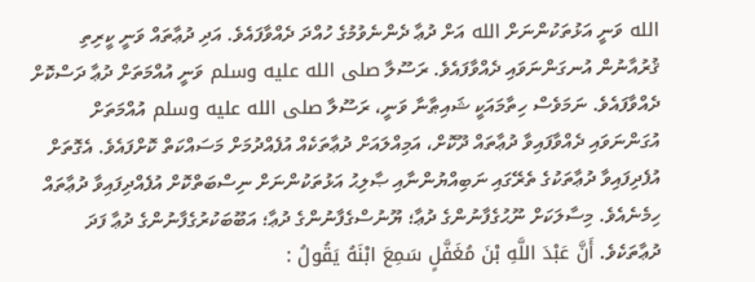الله ވަނީ އަޅުތަކުންނަށް الله އަށް ދުޢާ ދެންނެވުމުގެ ހުއްދަ ދެއްވާފައެވެ. އަދި ދުޢާތައް ވަނީ ކީރިތި ޤުރުއާނުން އުނގަންނަވައި ދެއްވާފައެވެ. ރަސޫލާ صلى الله عليه وسلم ވަނީ އުއްމަތަށް ދުޢާ ދަސްކޮށް ދެއްވާފައެވެ. ނަމަވެސް ހިތާމައަކީ ޝައިޠާނާ ވަނީ، ރަސޫލާ صلى الله عليه وسلم އުއްމަތަށް އުގަންނަވައި ދެއްވާފައިވާ ދުޢާތައް ދޫކޮށް، އަމިއްލައަށް ދުޢާތަކެއް އުފެއްދުމަށް މަސައްކަތް ކޮށްފައެވެ. އެގޮތަށް އުފެދިފައިވާ ދުޢާތަކުގެ ތެރޭގައި ނަބިއްޔުންނާއި ޞާލިޙު އަޅުތަކުންނަށް ނިސްބަތްކޮށް އުފެއްދިފައިވާ ދުޢާތައް ހިމެނެއެވެ. މިސާލަކަށް ނޫޙުގެފާނުންގެ ދުޢާ؛ ޔޫނުސްގެފާނުންގެ ދުޢާ؛ އަބޫބަކުރުގެފާނުންގެ ދުޢާ ފަދަ ދުޢާތަކެވެ. أَنَّ عَبْدَ اللَّهِ بْنَ مُغَفَّلٍ سَمِعَ ابْنَهُ يَقُولُ :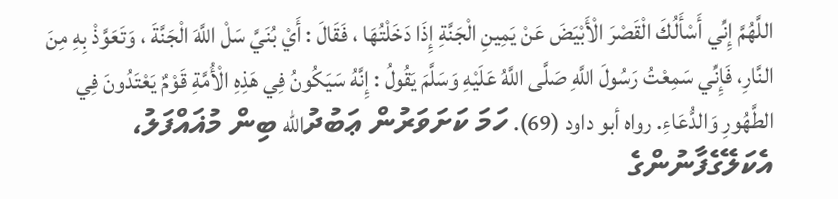اللَّهُمَّ إِنِّي أَسْأَلُكَ الْقَصْرَ الْأَبْيَضَ عَنْ يَمِينِ الْجَنَّةِ إِذَا دَخَلْتُهَا ، فَقَالَ : أَيْ بُنَيَّ سَلْ اللَّهَ الْجَنَّةَ ، وَتَعَوَّذْ بِهِ مِنَ النَّارِ، فَإِنِّي سَمِعْتُ رَسُولَ اللَّهِ صَلَّى اللَّهُ عَلَيْهِ وَسَلَّمَ يَقُولُ : إِنَّهُ سَيَكُونُ فِي هَذِهِ الْأُمَّةِ قَوْمٌ يَعْتَدُونَ فِي الطَّهُورِ وَالدُّعَاءِ. رواه أبو داود (69). ހަމަ ކަށަވަރުން ޢަބުދުالله ބިން މުޣައްފަލު، އެކަލޭގެފާނުންގެ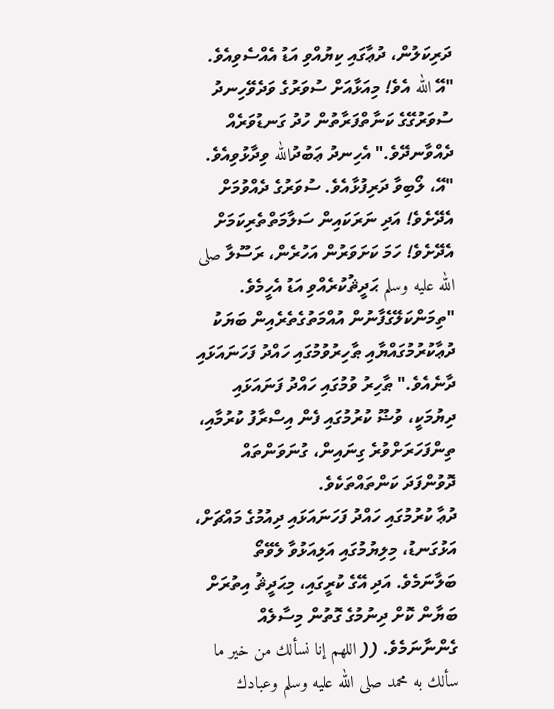ދަރިކަލުން، ދުޢާގައި ކިޔުއްވި އަޑު އެއްސެވިއެވެ. "އޭ الله އެވެ! މިއަޅާއަށް ސުވަރުގެ ވަދެވޭހިނދު ސުވަރުގޭގެ ކަނާތްފަރާތުން ހުދު ގަނޑުވަރެއް ދެއްވާނދޭވެ." އެހިނދު ޢަބުދުالله ވިދާޅުވިއެވެ. "އޭ، ލޯބިވާ ދަރިފުޅާއެވެ. ސުވަރުގެ ދެއްވުމަށް އެދޭށެވެ! އަދި ނަރަކައިން ސަލާމަތްތެރިކަމަށް އެދޭށެވެ! ހަމަ ކަށަވަރުން އަހުރެން، ރަސޫލާ صلى الله عليه وسلم ޙަދީޘުކުރެއްވި އަޑު އެހީމެވެ. "ތިމަންކަލޭގެފާނުން އުއްމަތުގެތެރެއިން ބަޔަކު ދުޢާކުރުމުގައްޔާއި ޠާހިރުވުމުގައި ހައްދު ފަހަނައަޅައި ދާނެއެވެ." ޠާހިރު ވުމުގައި ހައްދު ފަނައަޅައި ދިޔުމަކީ، ވުޟޫ ކުރުމުގައި ފެން އިސްރާފު ކުރުމާއި، ތިންފަހަރަށްވުރެ ގިނައިން، ގުނަވަންތައް ދޮވުންފަދަ ކަންތައްތަކެވެ.
ދުޢާ ކުރުމުގައި ހައްދު ފަހަނައަޅައި ދިއުމުގެ މައްޗަށް، އަޅުގަނޑު، މިލިޔުމުގައި އަލިއަޅުވާ ލެވޭތޯ ބަލާނަމެވެ. އަދި އޭގެ ކުރީގައި، މިޙަދީޘު އިތުރަށް ބަޔާން ކޮށް ދިނުމުގެ ގޮތުން މިސާލެއް ގެންނާނަމެވެ. (( اللهم إنا نسألك من خير ما سألك به محمد صلى الله عليه وسلم وعبادك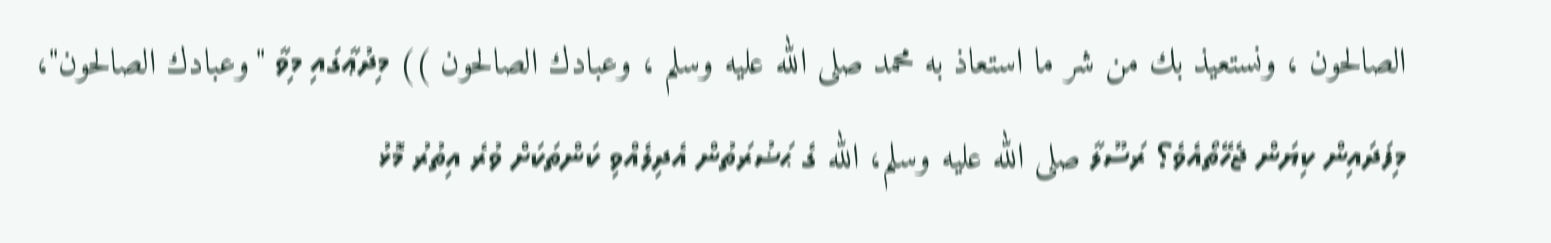الصالحون ، ونستعيذ بك من شر ما استعاذ به محمد صلى الله عليه وسلم ، وعبادك الصالحون )) މިދުޢާގައި މިވާ "وعبادك الصالحون"، މިފަދައިން ކިޔަން ޖެހޭތޯއެވެ؟ ރަސޫލާ صلى الله عليه وسلم، الله ގެ ޙަޟުރަތުން އެދިލެއްވި ކަންތަކަށް ވުރެ އިތުރު މޮޅު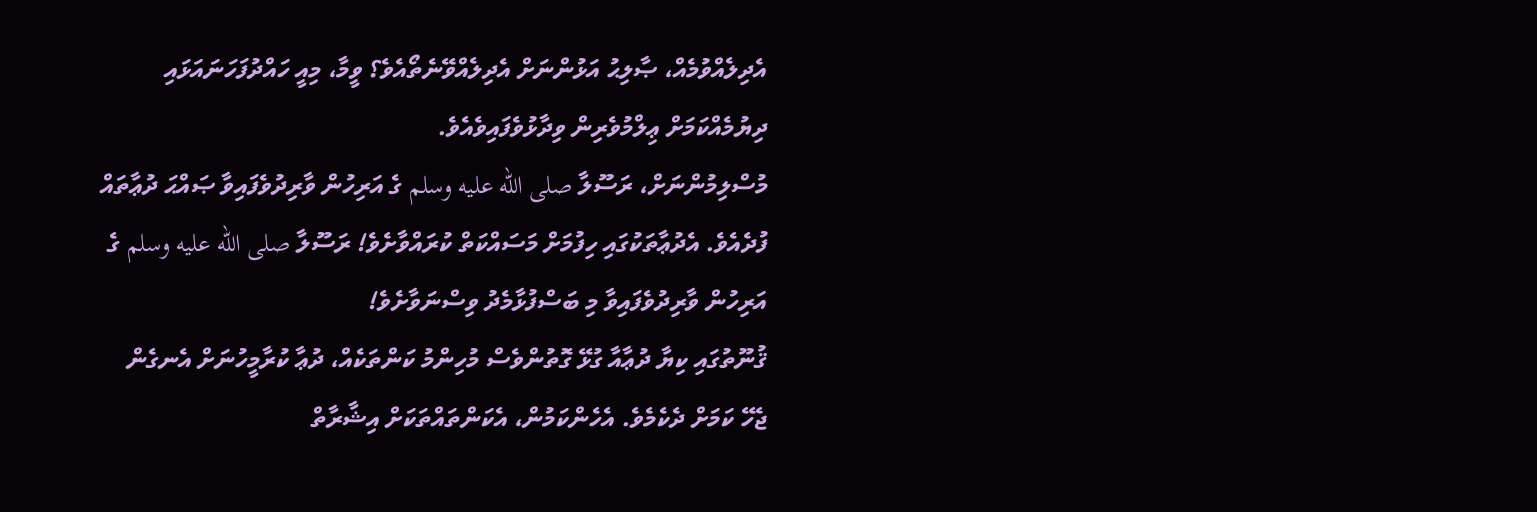އެދިލެއްވުމެއް، ޞާލިޙު އަޅުންނަށް އެދިލެއްވޭނެތޯއެވެ؟ ވީމާ، މިއީ ހައްދުފަހަނައަޅައި ދިޔުމެއްކަމަށް ޢިލްމުވެރިން ވިދާޅުވެފައިވެއެވެ.
މުސްލިމުންނަށް، ރަސޫލާ صلى الله عليه وسلم ގެ އަރިހުން ވާރިދުވެފައިވާ ޞައްޙަ ދުޢާތައް ފުދެއެވެ. އެދުޢާތަކުގައި ހިފުމަށް މަސައްކަތް ކުރައްވާށެވެ! ރަސޫލާ صلى الله عليه وسلم ގެ އަރިހުން ވާރިދުވެފައިވާ މި ބަސްފުޅާމެދު ވިސްނަވާށެވެ!
ޤުނޫތުގައި ކިޔާ ދުޢާއާ ގުޅޭ ގޮތުންވެސް މުހިންމު ކަންތަކެއް، ދުޢާ ކުރާމީހުނަށް އެނގެން ޖެހޭ ކަމަށް ދެކެމެވެ. އެހެންކަމުން، އެކަންތައްތަކަށް އިޝާރާތް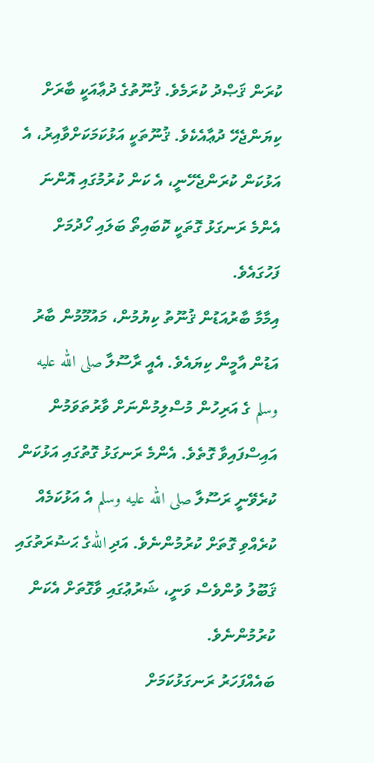ކުރަން ޤަޞްދު ކުރަމެވެ. ޤުނޫތުގެ ދުޢާއަކީ ބާރަށް ކިޔަންޖެހޭ ދުޢާއެކެވެ. ޤުނޫތަކީ އަޅުކަމަކަށްވާއިރު، އެ އަޅުކަން ކުރަންޖެހޭނީ، އެ ކަން ކުރުމުގައި އޮންނަ އެންމެ ރަނގަޅު ގޮތަކީ ކޮބައިތޯ ބަލައި ހޯދުމަށް ފަހުގައެވެ.
އިމާމާ ބާރުއަޑުން ޤުނޫތު ކިޔުމުން، މައުމޫމުން ބާރު އަޑުން އާމީން ކިޔައެވެ. އެއީ ރާސޫލާ صلى الله عليه وسلم ގެ އަރިހުން މުސްލިމުންނަށް ވާރުތަވަމުން އައިސްފައިވާ ގޮތެވެ. އެންމެ ރަނގަޅު ގޮތުގައި އަޅުކަން ކުރެވޭނީ ރަސޫލާ صلى الله عليه وسلم އެ އަޅުކަމެއް ކުރެއްވި ގޮތަށް ކުރުމުންނެވެ. އަދި اللهގެ ޙަޟުރަތުގައި ޤަބޫލު ވުންވެސް ވަނީ، ޝަރުޢުގައި ވާގޮތަށް އެކަން ކުރުމުންނެވެ.
ބައެއްފަހަރު ރަނގަޅުކަމަށް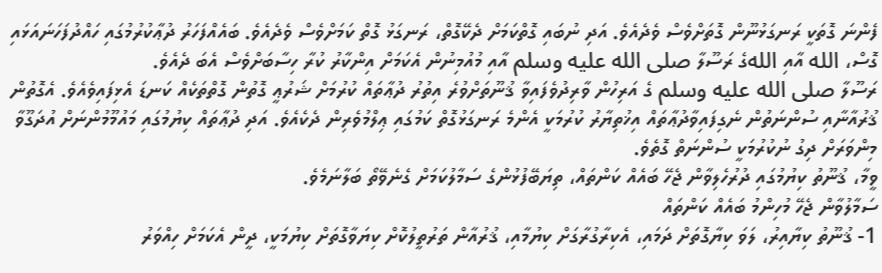ފެންނަ ގޮތަކީ ރަނގަޅުނޫން ގޮތަށްވެސް ވެދެއެވެ. އަދި ނުބައި ގޮތްކަމަށް ދެކޭގޮތް، ރަނގަޅު ގޮތް ކަމަށްވެސް ވެދެއެވެ. ބައެއްފަހަރު ދުޢާކުރުމުގައި ހައްދުފަހަނައަޅައި ގޮސް، الله އާއި اللهގެ ރަސޫލާ صلى الله عليه وسلم އާއި މުއުމިނުން އެކަމަށް އިންކާރު ކުރާ ހިސާބަށްވެސް އެބަ ދެއެވެ.
ރަސޫލާ صلى الله عليه وسلم ގެ އަރިހުން ވާރިދުވެފައިވާ ޤުނޫތަށްވުރެ އިތުރު ދުޢާތައް ކުރުމަށް ޝަރުޢީ ގޮތުން ގޮތްތަކެއް ކަނޑަ އެޅިފައިވެއެވެ. އެގޮތުން ޤުރުއާނާއި ސުންނަތުން ނެގިފައިވާދުޢާތައް އިޚުތިޔާރު ކުރުމަކީ އެންމެ ރަނގަޅުގޮތް ކަމުގައި ޢިލްމުވެރިން ދެކެއެވެ. އަދި ދުޢާތައް ކިޔުމުގައި މައުމޫމުންނަށް އުދަގޫވާ މިންވަރަށް ދިގު ނުކުރުމަކީ ސުންނަތް ގޮތެވެ.
ވީމާ، ޤުނޫތު ކިޔުމުގައި ދުރުހެލިވާން ޖެހޭ ބައެއް ކަންތައް، ތިޔަބޭފުޅުންގެ ސަމާލުކަމަށް ގެނެވޭތޯ ބަލާނަމެވެ.
ސަމާލުވާން ޖެހޭ މުހިންމު ބައެއް ކަންތައް
1- ޤުނޫތު ކިޔާއިރު، ލަވަ ކިޔާގޮތަށް ދަމައި، އެކިރާގުރާގަށް ކިޔުމާއި، ޤުރުއާން ތަރުތީލުކޮށް ކިޔަވާގޮތަށް ކިޔުމަކީ، ދީން އެކަމަށް ހިއްވަރު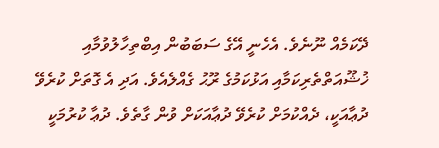ދޭކަމެއް ނޫނެވެ. އެހެނީ އޭގެ ސަބަބުން އިބްތިހާލުވުމާއި ޚުޝޫއަތްތެރިކަމާއި އަޅުކަމުގެ ރޫޙު ގެއްލެއެވެ. އަދި އެ ގޮތަށް ކުރެވޭ ދުޢާއަކީ، ދެއްކުމަށް ކުރެވޭ ދުޢާއަކަށް ވުން ގާތެވެ. ދުޢާ ކުރުމަކީ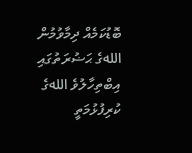ބޮޑުކަމެއް ދިމާވުމުން اللهގެ ޙަޟުރަތުގައި އިބްތިހާލުވެ اللهގެ ކުރިފުޅުމަތީ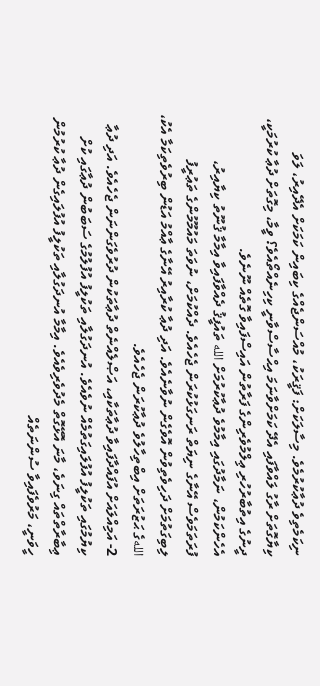ނިކަމެތިވެ ދުޢާކުރުމެވެ. މިސާލަކަށް: ފަޤީރަކު، މުއްސަންޖެއްގެ ކިބައިން ކަމަކަށް އެދޭއިރު، ލަވަ ކިޔާގޮތަށް ރާގު ލައްވާފައި އެދޭ ކަމަށްވާނަމަ އިޙްސާސްވާނީ ކިހިނެއްތޯއެވެ؟ ވީމާ، މިގޮތަށް ދުޢާ ކުރުމަކީ، ދީނުގެ އިތުބާރުހުރި ޢިލްމުވެރިންގެ ފަރާތުން އައިސްފައިވާ ގޮތެއް ނޫނެވެ.
އެހެންކަމުން، ނަމާދުގައި އިމާމުވެ ދުޢާކުރުމަށް الله ތައުފީޤު ދެއްވާފައިވާ އިމާމާ ޤުނޫތު ކިޔާއިރު، ފުރަތަމަވެސް އޭނާގެ ނިޔަތް ރަނގަޅުކުރަން ޖެހެއެވެ. ދެއްކުމަށް، ނުވަތަ މައުމޫމުންގެ ތަޢުރީފު ލިބިގަތުމަށް ދަހިވެތިވުން އޮވެގެން ނުވާނެއެވެ. އަދި ދުޢާ ކުރާއިރު އޭނާގެ ޢާއްމު އަޑުން ބިރުވެތިކަމާ އެކު، اللهގެ ޙަޒުރަތަށް އިބްތިހާލުވެ ދުޢާކުރަން ޖެހެއެވެ.
2- އަމިއްލައަށް އުފައްދާފައިވާ ދުޢާތަކާއި، އަޞްލެއްނެތް ދުޢާތަކުން ދުރުވެގަންނަން ޖެހެއެވެ. އަދި ދުޢާ ކިޔުމުގައި ތަކުލީފު އުފުލައިގަތުމެއް ނުވެއެވެ. އުނދަގުލާއި ތަކުލީފު އުފުލުމުގެ ސަބަބުން ދުޢާގައި ކުށް ޢިބާރާތްތައް ގިނަވެ، މާނަ އޮޅޭގޮތް މެދުވެރިވެއެވެ. އިމާމާ އުނދަގުލާއި ތަކުލީފު އުފުލައިގެން ދުޢާ ކުރުމުން ހީވަނީ، މަރުވެފައިވާ ސުންނަތެއް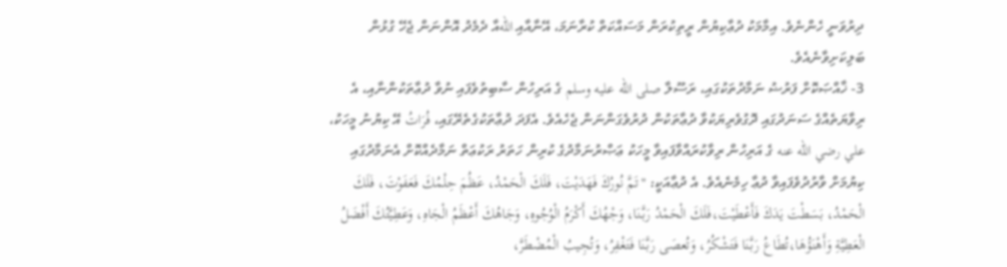ދިރުވަނީ ހެންނެވެ. އިމާމަކު ދުޢާކިޔުން ރީތިކުރަން މަސައްކަތް ކުރާނަމަ، އޭނާއާއި اللهއާ ދެމެދު އޮންނަން ޖެހޭ ގުޅުން ބަލިކަށިވާނެއެވެ.
3- ޚާއްޞަކޮށް ފަރުޟު ނަމާދުތަކުގައި، ރަސޫލާ صلى الله عليه وسلم ގެ އަރިހުން ސާބިތުވެފައި ނުވާ ދުޢާތަކުންނާއި، އެ ރިވާޔަތެއްގެ ސަނަދުގައި ދޮގުވެރިޔަކުވާ ދުޢާތަކުން ދުރުވެގަންނަން ޖެހެއެވެ. އެފަދަ ދުޢާތަކުގެތެރޭގައި، فُرَاتُ އޭ ކިޔުނު މީހަކު، علي رضي الله عنه ގެ އަރިހުން ރިވާކުރައްވާފައިވާ މީހަކު ޢަޞްރުނަމާދުގެ ކުރިން ހަތަރު ރަކުޢަތް ނަމާދެއްކޮށް އެނަމާދުގައި ކިޔުމަށް ވާރުދުވެފައިވާ ދުޢާ ހިމެނެއެވެ. އެ ދުޢާއަކީ: "تَمَّ نُورُكَ فَهَدَيْتَ، فَلَكَ الْحَمْدُ، عَظُمَ حِلْمُكَ فَعَفَوْتَ، فَلَكَ الْحَمْدُ، بَسَطْتَ يَدَكَ فَأَعْطَيْتَ،فَلَكَ الْحَمْدُ رَبَّنَا، وَجْهُكَ أَكْرَمُ الْوُجُوهِ، وَجَاهُكَ أَعْظَمُ الْجَاهِ، وَعَطِيَّتُكَ أَفْضَلُ الْعَطِيَّةِ وَأَهْنَؤُهَا،تُطَاعُ رَبَّنَا فَتَشْكُرُ، وَتُعصَى رَبَّنَا فَتَغْفِرُ، وَتُجِيبُ الْمُضْطَرَّ،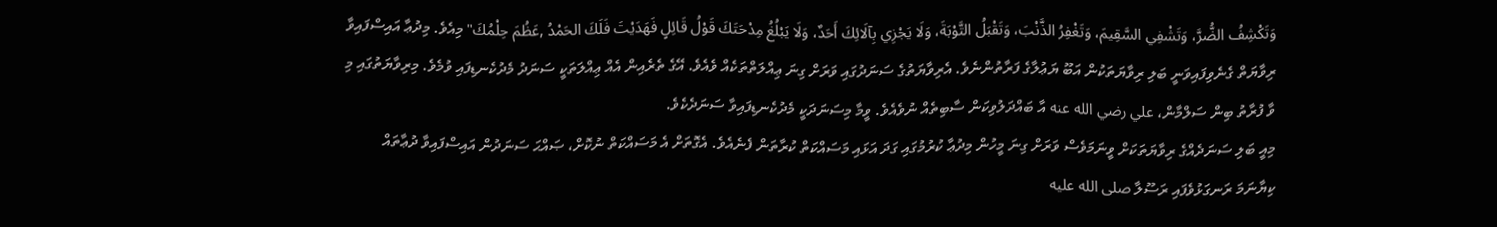وَتَكْشِفُ الضُّرَّ، وَتَشْفِي السَّقِيمَ، وَتَغْفِرُ الذَّنْبَ، وَتَقْبَلُ التَّوْبَةَ، وَلَا يَجْزِي بِآلَائِكَ أَحَدٌ، وَلَا يَبْلُغُ مِدْحَتَكَ قَوْلُ قَائِلٍ فَهَدَيْتَ فَلَكَ الحَمْدُ ,عَظُمَ حِلْمُكَ" މިއެވެ. މިދުޢާ އައިސްފައިވާ ރިވާޔަތް ގެނެވިފައިވަނީ ބަލި ރިވާޔަތަކުން އަބޫ ޔަޢުލާގެ ފަރާތުންނެވެ. އެރިވާޔަތުގެ ސަނަދުގައި ވަރަށް ގިނަ ޢިއްލަތްތަކެއް ވެއެވެ. އޭގެ ތެރެއިން އެއް ޢިއްލަތަކީ ސަނަދު މެދުކެނޑިފައި ވުމެވެ. މިރިވާޔަތުގައި މި ވާ ފުރާތު ބިން ސަލްމާން، علي رضي الله عنه އާ ބައްދަލުވިކަން ސާބިތެއް ނުވެއެވެ. ވީމާ މިސަނަދަކީ މެދުކެނޑިފައިވާ ސަނަދެކެވެ.
މިއީ ބަލި ސަނަދެއްގެ ރިވާޔަތަކަށް ވީނަމަވެސް ވަރަށް ގިނަ މީހުން މިދުޢާ ކުރުމުގައި ގަދަ އަޅައި މަސައްކަތް ކުރާތަން ފެނެއެވެ. އެގޮތަށް އެ މަސައްކަތް ނުކޮށް، ޞައްޙަ ސަނަދުން އައިސްފައިވާ ދުޢާތައް ކިޔާނަމަ ރަނގަޅުވެފައި ރަސޫލާ صلى الله عليه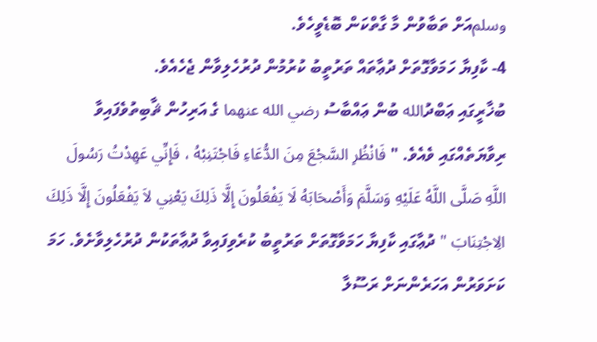وسلمއަށް ތަބާވުން މާ ގާތްކަން ބޮޑެވީހެވެ.
4- ކާފިޔާ ހަމަވާގޮތަށް ދުޢާތައް ތަރުތީބު ކުރުމުން ދުރުހެލިވާން ޖެހެއެވެ.
ބުޚާރީގައި ޢަބްދުالله ބުން ޢައްބާސު رضي الله عنهما ގެ އަރިހުން ޘާބިތުވެފައިވާ ރިވާޔަތެއްގައި ވެއެވެ. " فَانْظُرِ السَّجْعَ مِنَ الدُّعَاءِ فَاجْتَنِبْهُ ، فَإِنِّي عَهِدْتُ رَسُولَ اللَّهِ صَلَّى اللَّهُ عَلَيْهِ وَسَلَّمَ وَأَصْحَابَهُ لَا يَفْعَلُونَ إِلَّا ذَلِكَ يَعْنِي لاَ يَفْعَلُونَ إِلَّا ذَلِكَ الِاجْتِنَابَ " ދުޢާގައި ކާފިޔާ ހަމަވާގޮތަށް ތަރުތީބު ކުރެވިފައިވާ ދުޢާތަކުން ދުރުހެލިވާށެވެ. ހަމަ ކަށަވަރުން އަހަރެންނަށް ރަސޫލާ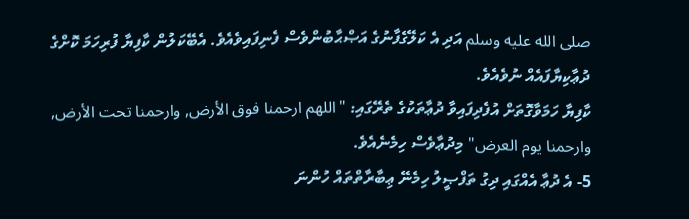صلى الله عليه وسلم އަދި އެ ކަލޭގެފާނުގެ އަޞްޙާބުންވެސް ފެނިފައިވެއެވެ. އެބޭކަލުން ކާފިޔާ ފުރިހަމަ ކޮށްގެ ދުޢާކިޔާފައެއް ނުވެއެވެ.
ކާފިޔާ ހަމަވާގޮތަށް އުފެދިފައިވާ ދުޢާތަކުގެ ތެރޭގައި: "اللهم ارحمنا فوق الأرض, وارحمنا تحت الأرض, وارحمنا يوم العرض" މިދުޢާވެސް ހިމެނެއެވެ.
5- އެ ދުޢާ އެއްގައި ދިގު ތަފްޞީލު ހިމެނޭ ޢިބާރާތްތައް ހުންނަ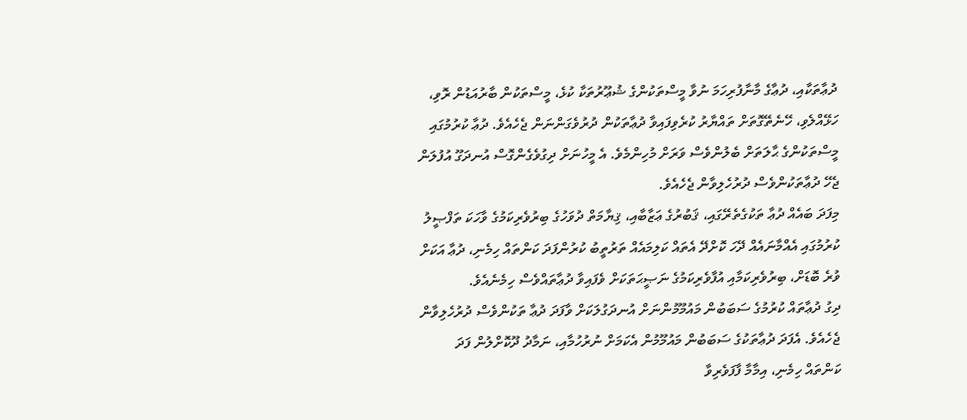ދުޢާތަކާއި، ދުޢާގެ މާނާފުރިހަމަ ނުވާ މީސްތަކުންގެ ޝުޢޫރުތަކާ ކުޅެ، މީސްތަކުން ބާރުއަޑުން ރޮވި، ހަޅޭއްލެވި، ހޭނެތޭގޮތަށް ތައްޔާރު ކުރެވިފައިވާ ދުޢާތަކުން ދުރުވެގަންނަން ޖެހެއެވެ. ދުޢާ ކުރުމުގައި މީސްތަކުންގެ ޙާލަތަށް ބެލުންވެސް ވަރަށް މުހިންމެވެ. އެ މީހުނަށް ދިގުވެގެންގޮސް އުނދަގޫ އުފުލަން ޖެހޭ ދުޢާތަކުންވެސް ދުރުހެލިވާން ޖެހެއެވެ.
މިފަދަ ބައެއް ދުޢާ ތަކުގެތެރޭގައި، ޤަބުރުގެ ޢަޒާބާއި، ޤިޔާމަތް ދުވަހުގެ ބިރުވެރިކަމުގެ ވާހަކަ ތަފްޞީލު ކުރުމުގައި އެއްމާނައެއް ދޭހަ ކޮށްދޭ އެތައް ކަލިމައެއް ތަރުތީބު ކުރުންފަދަ ކަންތައް ހިމެނި، ދުޢާ އަކަށް ވުރެ ބޮޑަށް، ބިރުވެރިކަމާއި އުފާވެރިކަމުގެ ނަޞީޙަތަކަށް ވެފައިވާ ދުޢާތައްވެސް ހިމެނެއެވެ.
ދިގު ދުޢާތައް ކުރުމުގެ ސަބަބުން މައުމޫމުންނަށް އުނދަގުލަކަށް ވާފަދަ ދުޢާ ތަކުންވެސް ދުރުހެލިވާން ޖެހެއެވެ. އެފަދަ ދުޢާތަކުގެ ސަބަބުން މައުމޫމުން އެކަމަށް ނުރުހުމާއި، ނަމާދު ދޫކޮށްލުން ފަދަ ކަންތައް ހިމެނި، އިމާމާ ފާފަވެރިވާ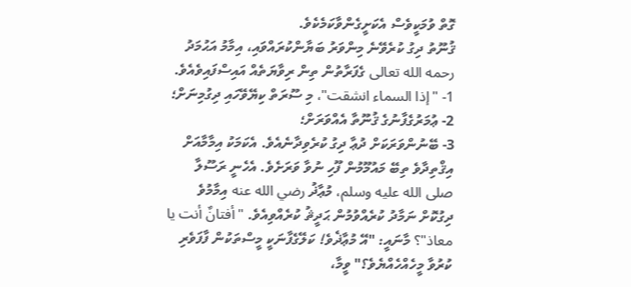ގޮތް ވުމަކީވެސް އެކަށީގެންވާކަމެކެވެ.
ޤުނޫތު ދިގު ކުރެވޭނެ މިންވަރު ބަޔާންކުރައްވައި، އިމާމު އަޙުމަދު رحمه الله تعالى ގެފަރާތުން ތިން ރިވާޔަތެއް އައިސްފައިވެއެވެ.
1- "إذا السماء انشقت"، މި ސޫރަތް ކިޔޭވޭހައި ދިގުމިނަށް؛
2- ޢުމަރުގެފާނުގެ ޤުނޫތާ އެއްވަރަށް؛
3- ބޭނުންވަރަކަށް ދުޢާ ދިގު ކުރެވިދާނެއެވެ. އެކަމަކު އިމާމާއަށް އިޤްތިދާވެ ތިބޭ މައުމޫމުން ފޫހި ނުވާ ވަރަށެވެ. އެހެނީ ރަސޫލާ صلى الله عليه وسلم، މުޢާޛު رضي الله عنه އިމާމުވެ ދިގުކޮށް ނަމާދު ކުރެއްވުމުން ޙަދީޘު ކުރެއްވިއެވެ. "أفتانٌ أنت يا معاذ"؟ މާނައީ: "އޭ މުޢާޛެވެ! ކަލޭގެފާނަކީ މީސްތަކުން ފާފަވެރި ކުރުވާ މީހެއްހެއްޔެވެ؟" ވީމާ،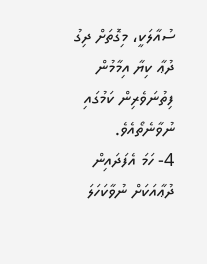ސުއާލަކީ، މިގޮތަށް ދިގު ދުޢާ ކިޔާ އިމާމުން ފިތުނަވެރިން ކަމުގައި ނުވާނެތޯއެވެ.
4- ހަމަ އެފަދައިން ދުޢާއަކަށް ނުވާކަހަލަ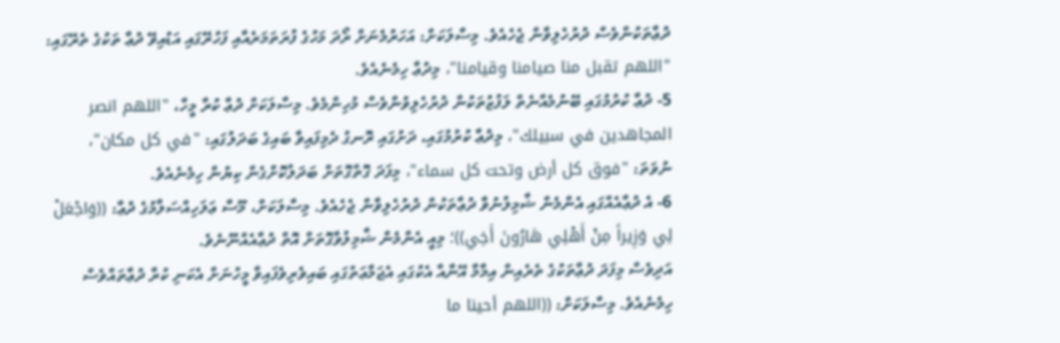ދުޢާތަކުންވެސް ދުރުހެލިވާން ޖެހެއެވެ. މިސާލަކަށް: އަހަރުމެނަށް ރޯދަ މަހުގެ ފުރަތަމަރެއާއި ފަހުރޭގައި އަޑުއިވޭ ދުޢާ ތަކުގެ ތެރޭގައި: "اللهم تقبل منا صيامنا وقيامنا"، މިދުޢާ ހިމެނެއެވެ.
5- ދުޢާ ކުރުމުގައި ބޭނުމެއްނެތް ލަފުޒުތަކުން ދުރުހެލިވުންވެސް މުހިންމެވެ. މިސާލަކަށް ދުޢާ ކުރާ މީހާ، "اللهم انصر المجاهدين في سبيلك"، މިދުޢާ ކުރުމުގައި، ދަށުގައި ރޮނގު ދެމިފައިވާ ބައިގެ ބަދަލުގައި: "في كل مكان"، ނުވަތަ: "فوق كل أرض وتحت كل سماء"، މިފަދަ ގޮތްގޮތަށް ބަދަލުކޮށްގެން ކިޔުން ހިމެނެއެވެ.
6- އެ ދުޢާއެއްގައި އެންމެން ޝާމިލުނުވާ ދުޢާތަކުން ދުރުހެލިވާން ޖެހެއެވެ. މިސާލަކަށް، މޫސާ ޢަލަހިއްސަލާމުގެ ދުޢާ: ((وَاجْعَلْ لِي وَزِيراً مِنْ أَهْلِي هَارُونَ أَخِي))؛ މިއީ އެންމެން ޝާމިލުވާގޮތަށް އޮތް ދުޢާއެއްނޫނެވެ.
އަދިވެސް މިފަދަ ދުޢާތަކުގެ ތެރެއިން އިމާމާ އޭނާއާ އެކުގައި އެޖަމާޢަތުގައި ބައިވެރިވެފައިވާ މީހުނަށް އެކަނި ކުރާ ދުޢާތައްވެސް ހިމެނެއެވެ. މިސާލަކަށް: ((اللهم أحينا ما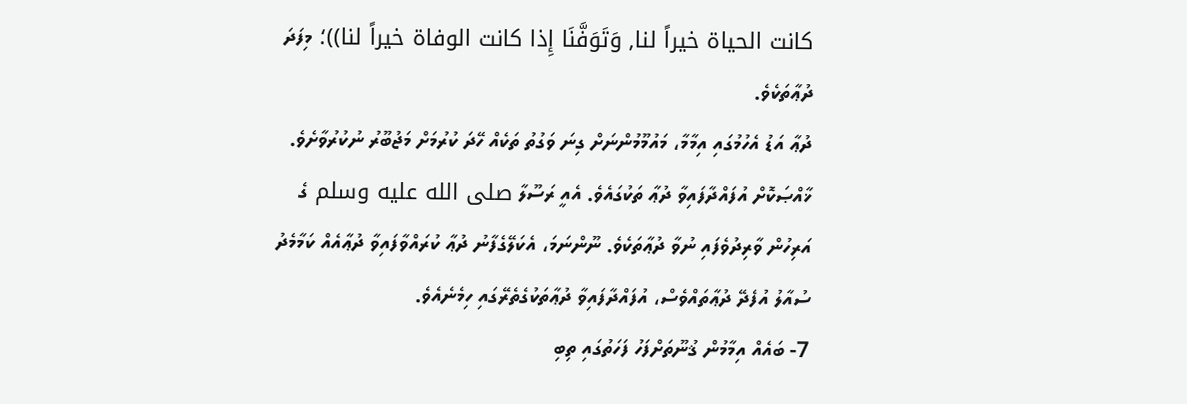كانت الحياة خيراً لنا, وَتَوَفَّنَا إِذا كانت الوفاة خيراً لنا))؛ މިފަދަ ދުޢާތަކެވެ.
ދުޢާ އަޑު އެހުމުގައި އިމާމާ، މައުމޫމުންނަށް ގިނަ ވަގުތު ތަކެއް ހޭދަ ކުރުމަށް މަޖުބޫރު ނުކުރުވާށެވެ. ޚާއްޞަކޮށް އުފައްދާފައިވާ ދުޢާ ތަކުގައެވެ. އެއީ ރަސޫލާ صلى الله عليه وسلم ގެ އަރިހުން ވާރިދުވެފައި ނުވާ ދުޢާތަކެވެ. ނޫންނަމަ، އެކަލޭގެފާނު ދުޢާ ކުރައްވާފައިވާ ދުޢާއެއް ކަމާމެދު ސުއާލު އުފެދޭ ދުޢާތައްވެސް، އުފައްދާފައިވާ ދުޢާތަކުގެތެރޭގައި ހިމެނެއެވެ.
7- ބައެއް އިމާމުން ޤުނޫތަށްފަހު ފަހަތުގައި ތިބި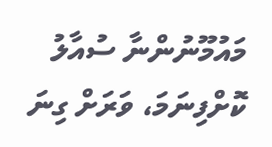މައުމޫނުންނާ ސުއާލު ކޮށްފިނަމަ، ވަރަށް ގިނަ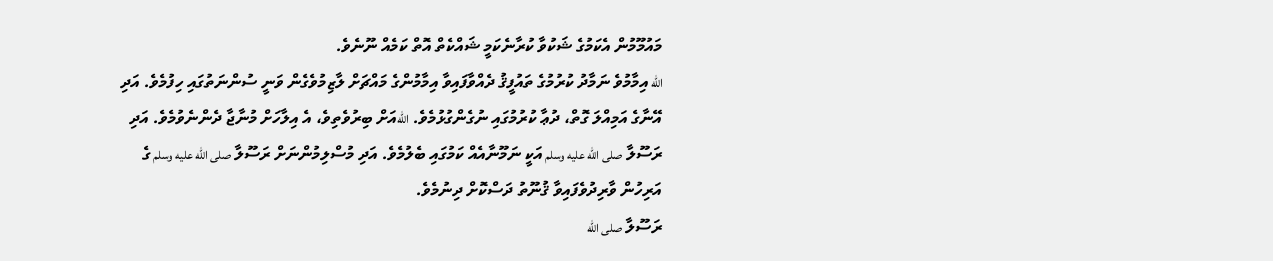މައުމޫމުން އެކަމުގެ ޝަކުވާ ކުރާނެކަމީ ޝައްކެތް އޮތް ކަމެއް ނޫނެވެ.
الله އިމާމުވެ ނަމާދު ކުރުމުގެ ތައުފީޤު ދެއްވާފައިވާ އިމާމުންގެ މައްޗަށް ލާޒިމުވެގެން ވަނީ ސުންނަތުގައި ހިފުމެވެ. އަދި އޭނާގެ އަމިއްލަ ގޮތް، ދުޢާ ކުރުމުގައި ނުގެންގުޅުމެވެ. اللهއަށް ބިރުވެތިވެ، އެ އިލާހަށް މުނާޖާ ދެންނެވުމެވެ. އަދި ރަސޫލާ صلى الله عليه وسلم އަކީ ނަމޫނާއެއް ކަމުގައި ބެލުމެވެ. އަދި މުސްލިމުންނަށް ރަސޫލާ صلى الله عليه وسلم ގެ އަރިހުން ވާރިދުވެފައިވާ ޤުނޫތު ދަސްކޮށް ދިނުމެވެ.
ރަސޫލާ صلى الله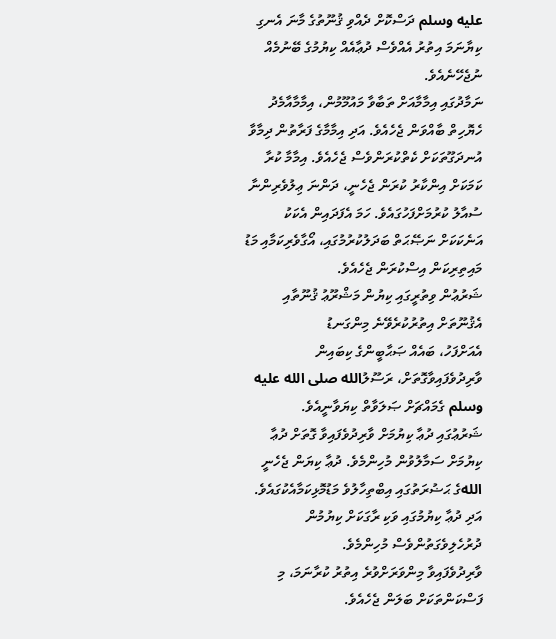عليه وسلم ދަސްކޮށް ދެއްވި ޤުނޫތުގެ މާނަ އެނގި ކިޔާނަމަ އިތުރު އެއްވެސް ދުޢާއެއް ކިޔުމުގެ ބޭނުމެއް ނުޖެހޭނެއެވެ.
ނަމާދުގައި އިމާމާއަށް ތަބާވާ މައުމޫމުން، އިމާމާއާމެދު ހެޔޮހިތް ބާއްވަން ޖެހެއެވެ. އަދި އިމާމާގެ ފަރާތުން ދިމާވާ އުނދަގޫތަކަށް ކެތްކުރަންވެސް ޖެހެއެވެ. އިމާމާ ކުރާ ކަމަކަށް އިންކާރު ކުރަން ޖެހެނީ، ދަންނަ ޢިލުވެރިންނާ ސުއާލު ކުރުމަށްފަހުގައެވެ. ހަމަ އެފަދައިން އެކަކު އަނެކަކަށް ނަޞޭޙަތް ބަދަލުކުރުމުގައި، އޯގާވެރިކަމާއި މަޑު މައިތިރިކަން އިސްކުރަން ޖެހެއެވެ.
ޝަރުޢުން ވިތުރީގައި ކިޔުން މަޝްރޫޢު ޤުނޫތާއި އެޤުނޫތަށް އިތުރުކުރެވޭނެ މިންގަނޑު
އެއަށްފަހު، ބައެއް ޞަޙާބީންގެ ކިބައިން ވާރިދުވެފައިވާގޮތަށް، ރަސޫލުالله صلى الله عليه وسلم ގެމައްޗަށް ޞަލަވާތް ކިޔަވާނީއެވެ.
ޝަރުޢުގައި ދުޢާ ކިޔުމަށް ވާރިދުވެފައިވާ ގޮތަށް ދުޢާ ކިޔުމަށް ސަމާލުވުން މުހިންމެވެ. ދުޢާ ކިޔަން ޖެހެނީ اللهގެ ޙަޟުރަތުގައި އިބްތިހާލުވެ މަޑުމޮޅިކަމާއެކުގައެވެ. އަދި ދުޢާ ކިޔުމުގައި ވަކި ރާގަކަށް ކިޔުމުން ދުރުހެލިވެގަތުންވެސް މުހިންމެވެ.
ވާރިދުވެފައިވާ މިންވަރަށްވުރެ އިތުރު ކުރާނަމަ، މި ފަސްކަންތަކަށް ބަލަން ޖެހެއެވެ.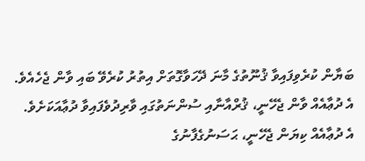ބަޔާން ކުރެވިފައިވާ ޤުނޫތުގެ މާނަ ދޭހަވާގޮތަށް އިތުރު ކުރެވޭ ބައި ވާން ޖެހެއެވެ.
އެ ދުޢާއެއް ވާން ޖެހޭނީ، ޤުރްއާނާއި ސުންނަތުގައި ވާރިދުވެފައިވާ ދުޢާއަކަށެވެ.
އެ ދުޢާއެއް ކިޔަން ޖެހޭނީ، ޙަސަނުގެފާނުގެ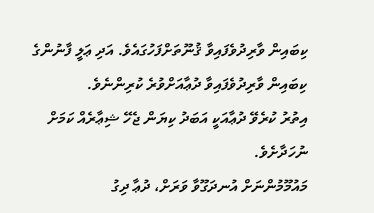ކިބައިން ވާރިދުވެފައިވާ ޤުނޫތަށްފަހުގައެވެ. އަދި ޢަލީ ފާނުންގެ ކިބައިން ވާރިދުވެފައިވާ ދުޢާއަށްވުރެ ކުރިންނެވެ.
އިތުރު ކުރެވޭ ދުޢާއަކީ އަބަދު ކިޔަން ޖެހޭ ޝިޢާރެއް ކަމަށް ނުހަދާށެވެ.
މައުމޫމުންނަށް އުނދަގޫވާ ވަރަށް، ދުޢާ ދިގު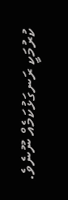ކުރުމަކީ ރަނގަޅުކަމެއް ނޫނެވެ.